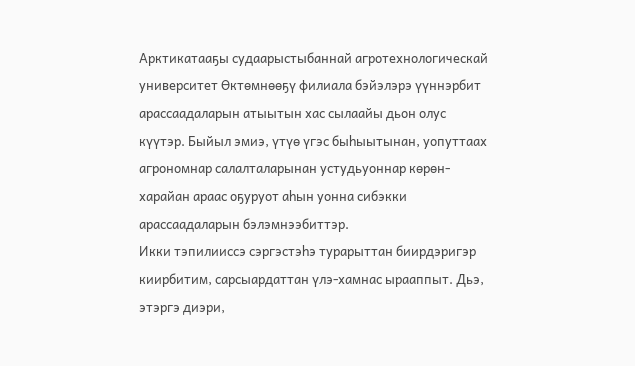Арктикатааҕы судаарыстыбаннай агротехнологическай университет Өктөмнөөҕү филиала бэйэлэрэ үүннэрбит арассаадаларын атыытын хас сылаайы дьон олус күүтэр. Быйыл эмиэ, үтүө үгэс быһыытынан, уопуттаах агрономнар салалталарынан устудьуоннар көрөн-харайан араас оҕуруот аһын уонна сибэкки арассаадаларын бэлэмнээбиттэр.
Икки тэпилииссэ сэргэстэһэ турарыттан биирдэригэр киирбитим, сарсыардаттан үлэ-хамнас ырааппыт. Дьэ, этэргэ диэри,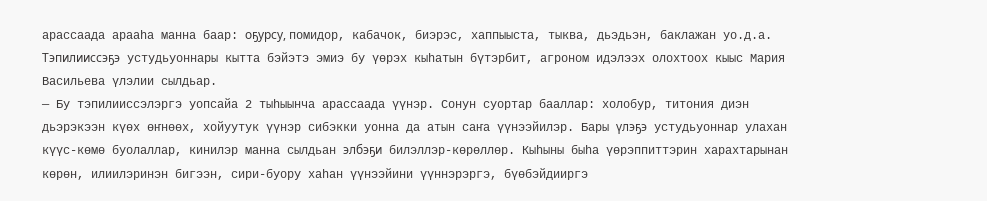арассаада арааһа манна баар: оҕурсу, помидор, кабачок, биэрэс, хаппыыста, тыква, дьэдьэн, баклажан уо.д.а. Тэпилииссэҕэ устудьуоннары кытта бэйэтэ эмиэ бу үөрэх кыһатын бүтэрбит, агроном идэлээх олохтоох кыыс Мария Васильева үлэлии сылдьар.
— Бу тэпилииссэлэргэ уопсайа 2 тыһыынча арассаада үүнэр. Сонун суортар бааллар: холобур, титония диэн дьэрэкээн күөх өҥнөөх, хойуутук үүнэр сибэкки уонна да атын саҥа үүнээйилэр. Бары үлэҕэ устудьуоннар улахан күүс-көмө буолаллар, кинилэр манна сылдьан элбэҕи билэллэр-көрөллөр. Кыһыны быһа үөрэппиттэрин харахтарынан көрөн, илиилэринэн бигээн, сири-буору хаһан үүнээйини үүннэрэргэ, бүөбэйдииргэ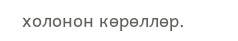холонон көрөллөр.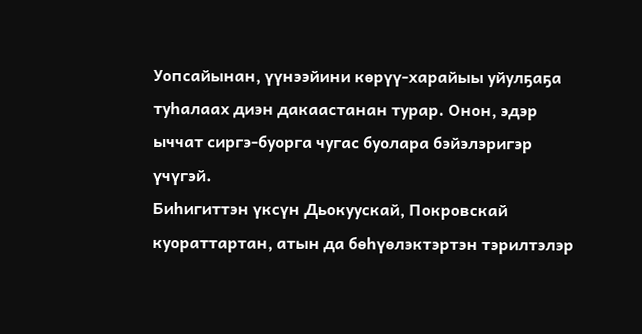Уопсайынан, үүнээйини көрүү-харайыы уйулҕаҕа туһалаах диэн дакаастанан турар. Онон, эдэр ыччат сиргэ-буорга чугас буолара бэйэлэригэр үчүгэй.
Биһигиттэн үксүн Дьокуускай, Покровскай куораттартан, атын да бөһүөлэктэртэн тэрилтэлэр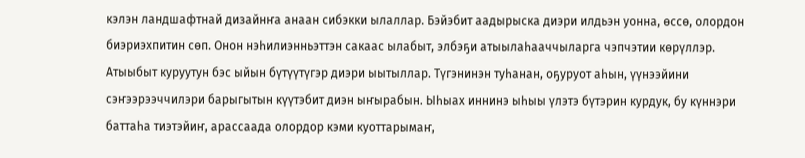кэлэн ландшафтнай дизайнҥа анаан сибэкки ылаллар. Бэйэбит аадырыска диэри илдьэн уонна, өссө, олордон биэриэхпитин сөп. Онон нэһилиэнньэттэн сакаас ылабыт, элбэҕи атыылаһааччыларга чэпчэтии көрүллэр. Атыыбыт куруутун бэс ыйын бүтүүтүгэр диэри ыытыллар. Түгэнинэн туһанан, оҕуруот аһын, үүнээйини сэҥээрээччилэри барыгытын күүтэбит диэн ыҥырабын. Ыһыах иннинэ ыһыы үлэтэ бүтэрин курдук, бу күннэри баттаһа тиэтэйиҥ, арассаада олордор кэми куоттарымаҥ,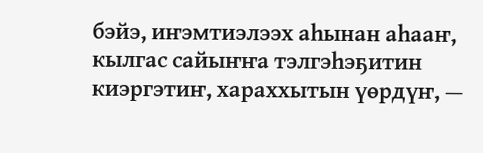бэйэ, иҥэмтиэлээх аһынан аһааҥ, кылгас сайыҥҥа тэлгэһэҕитин киэргэтиҥ, хараххытын үөрдүҥ, —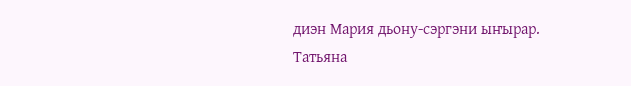диэн Мария дьону-сэргэни ыҥырар.
Татьяна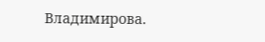Владимирова.